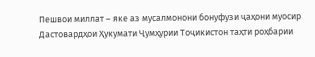Пешвои миллат – яке аз мусалмонони бонуфузи ҷаҳони муосир
Дастовардҳои Ҳукумати Ҷумҳурии Тоҷикистон таҳти роҳбарии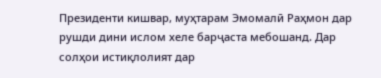Президенти кишвар, муҳтарам Эмомалӣ Раҳмон дар рушди дини ислом хеле барҷаста мебошанд. Дар солҳои истиқлолият дар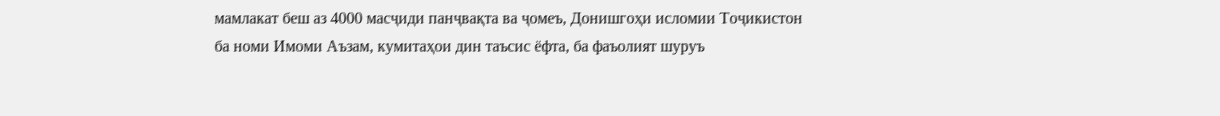мамлакат беш аз 4000 масҷиди панҷвақта ва ҷомеъ, Донишгоҳи исломии Тоҷикистон ба номи Имоми Аъзам, кумитаҳои дин таъсис ёфта, ба фаъолият шуруъ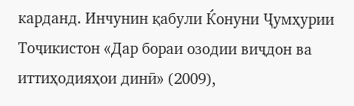карданд. Инчунин қабули Ќонуни Ҷумҳурии Тоҷикистон «Дар бораи озодии виҷдон ва иттиҳодияҳои динӣ» (2009),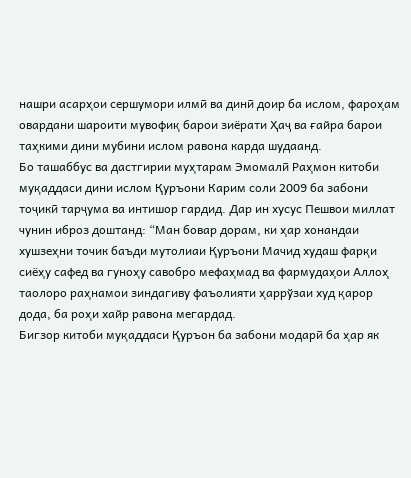нашри асарҳои сершумори илмӣ ва динӣ доир ба ислом, фароҳам овардани шароити мувофиқ барои зиёрати Ҳаҷ ва ғайра барои таҳкими дини мубини ислом равона карда шудаанд.
Бо ташаббус ва дастгирии муҳтарам Эмомалӣ Раҳмон китоби муқаддаси дини ислом Қуръони Карим соли 2009 ба забони тоҷикӣ тарҷума ва интишор гардид. Дар ин хусус Пешвои миллат чунин иброз доштанд: “Ман бовар дорам, ки ҳар хонандаи хушзеҳни точик баъди мутолиаи Қуръони Мачид худаш фарқи сиёҳу сафед ва гуноҳу савобро мефаҳмад ва фармудаҳои Аллоҳ таолоро раҳнамои зиндагиву фаъолияти ҳаррўзаи худ қарор дода, ба роҳи хайр равона мегардад.
Бигзор китоби муқаддаси Қуръон ба забони модарӣ ба ҳар як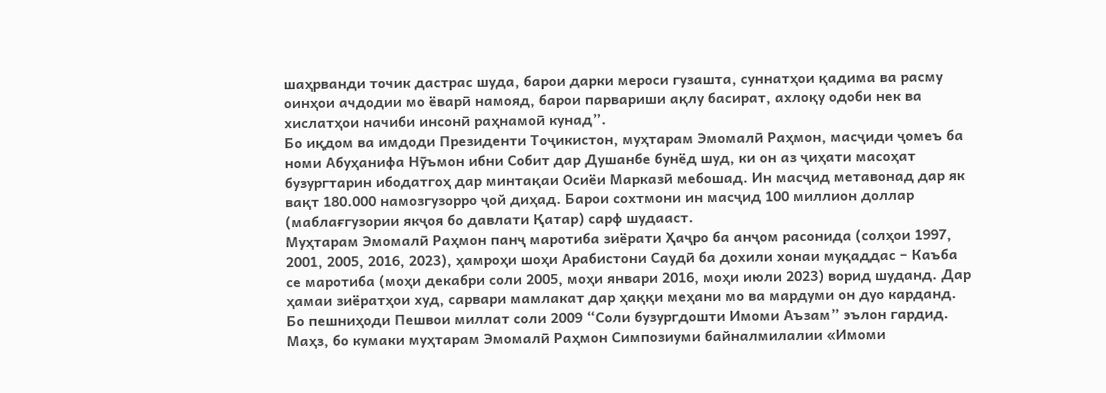шаҳрванди точик дастрас шуда, барои дарки мероси гузашта, суннатҳои қадима ва расму оинҳои ачдодии мо ёварӣ намояд, барои парвариши ақлу басират, ахлоқу одоби нек ва хислатҳои начиби инсонӣ раҳнамоӣ кунад”.
Бо иқдом ва имдоди Президенти Тоҷикистон, муҳтарам Эмомалӣ Раҳмон, масҷиди ҷомеъ ба номи Абуҳанифа Нӯъмон ибни Собит дар Душанбе бунёд шуд, ки он аз ҷиҳати масоҳат бузургтарин ибодатгоҳ дар минтақаи Осиёи Марказӣ мебошад. Ин масҷид метавонад дар як вақт 180.000 намозгузорро ҷой диҳад. Барои сохтмони ин масҷид 100 миллион доллар (маблағгузории якҷоя бо давлати Қатар) сарф шудааст.
Муҳтарам Эмомалӣ Раҳмон панҷ маротиба зиёрати Ҳаҷро ба анҷом расонида (солҳои 1997, 2001, 2005, 2016, 2023), ҳамроҳи шоҳи Арабистони Саудӣ ба дохили хонаи муқаддас – Каъба се маротиба (моҳи декабри соли 2005, моҳи январи 2016, моҳи июли 2023) ворид шуданд. Дар ҳамаи зиёратҳои худ, сарвари мамлакат дар ҳаққи меҳани мо ва мардуми он дуо карданд.
Бо пешниҳоди Пешвои миллат соли 2009 “Соли бузургдошти Имоми Аъзам” эълон гардид. Маҳз, бо кумаки муҳтарам Эмомалӣ Раҳмон Симпозиуми байналмилалии «Имоми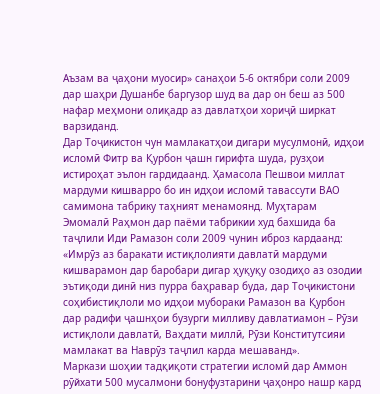Аъзам ва ҷаҳони муосир» санаҳои 5-6 октябри соли 2009 дар шаҳри Душанбе баргузор шуд ва дар он беш аз 500 нафар меҳмони олиқадр аз давлатҳои хориҷӣ ширкат варзиданд.
Дар Тоҷикистон чун мамлакатҳои дигари мусулмонӣ, идҳои исломӣ Фитр ва Қурбон ҷашн гирифта шуда, рузҳои истироҳат эълон гардидаанд. Ҳамасола Пешвои миллат мардуми кишварро бо ин идҳои исломӣ тавассути ВАО самимона табрику таҳният менамоянд. Муҳтарам Эмомалӣ Раҳмон дар паёми табрикии худ бахшида ба таҷлили Иди Рамазон соли 2009 чунин иброз кардаанд:
«Имрӯз аз баракати истиқлолияти давлатӣ мардуми кишварамон дар баробари дигар ҳуқуқу озодиҳо аз озодии эътиқоди динӣ низ пурра баҳравар буда, дар Тоҷикистони соҳибистиқлоли мо идҳои мубораки Рамазон ва Қурбон дар радифи ҷашнҳои бузурги милливу давлатиамон – Рӯзи истиқлоли давлатӣ, Ваҳдати миллӣ, Рӯзи Конститутсияи мамлакат ва Наврӯз таҷлил карда мешаванд».
Маркази шоҳии тадқиқоти стратегии исломӣ дар Аммон рӯйхати 500 мусалмони бонуфузтарини ҷаҳонро нашр кард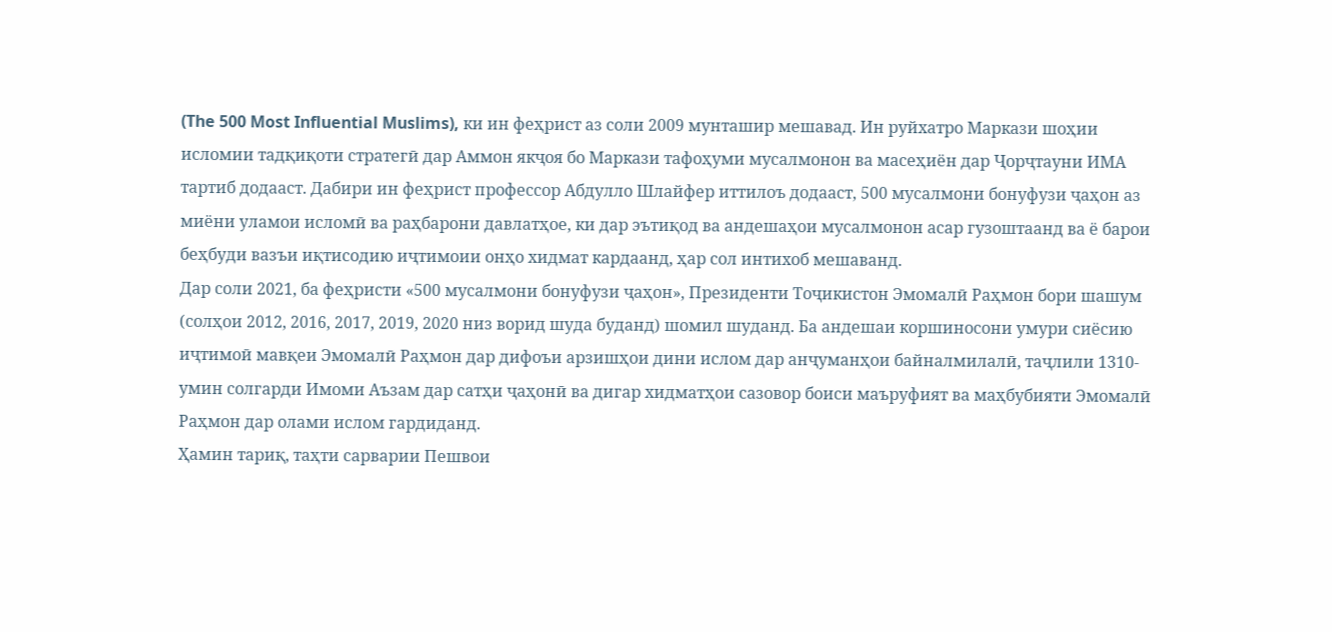(The 500 Most Influential Muslims), ки ин феҳрист аз соли 2009 мунташир мешавад. Ин руйхатро Маркази шоҳии исломии тадқиқоти стратегӣ дар Аммон якҷоя бо Маркази тафоҳуми мусалмонон ва масеҳиён дар Ҷорҷтауни ИМА тартиб додааст. Дабири ин феҳрист профессор Абдулло Шлайфер иттилоъ додааст, 500 мусалмони бонуфузи ҷаҳон аз миёни уламои исломӣ ва раҳбарони давлатҳое, ки дар эътиқод ва андешаҳои мусалмонон асар гузоштаанд ва ё барои беҳбуди вазъи иқтисодию иҷтимоии онҳо хидмат кардаанд, ҳар сол интихоб мешаванд.
Дар соли 2021, ба феҳристи «500 мусалмони бонуфузи ҷаҳон», Президенти Тоҷикистон Эмомалӣ Раҳмон бори шашум (солҳои 2012, 2016, 2017, 2019, 2020 низ ворид шуда буданд) шомил шуданд. Ба андешаи коршиносони умури сиёсию иҷтимоӣ мавқеи Эмомалӣ Раҳмон дар дифоъи арзишҳои дини ислом дар анҷуманҳои байналмилалӣ, таҷлили 1310-умин солгарди Имоми Аъзам дар сатҳи ҷаҳонӣ ва дигар хидматҳои сазовор боиси маъруфият ва маҳбубияти Эмомалӣ Раҳмон дар олами ислом гардиданд.
Ҳамин тариқ, таҳти сарварии Пешвои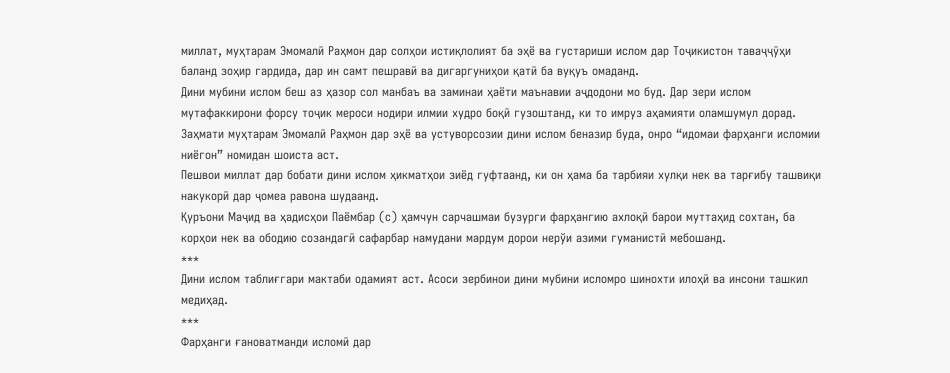миллат, муҳтарам Эмомалӣ Раҳмон дар солҳои истиқлолият ба эҳё ва густариши ислом дар Тоҷикистон таваҷҷӯҳи баланд зоҳир гардида, дар ин самт пешравӣ ва дигаргуниҳои қатӣ ба вуқуъ омаданд.
Дини мубини ислом беш аз ҳазор сол манбаъ ва заминаи ҳаёти маънавии аҷдодони мо буд. Дар зери ислом мутафаккирони форсу тоҷик мероси нодири илмии худро боқӣ гузоштанд, ки то имруз аҳамияти оламшумул дорад. Заҳмати муҳтарам Эмомалӣ Раҳмон дар эҳё ва устуворсозии дини ислом беназир буда, онро “идомаи фарҳанги исломии ниёгон” номидан шоиста аст.
Пешвои миллат дар бобати дини ислом ҳикматҳои зиёд гуфтаанд, ки он ҳама ба тарбияи хулқи нек ва тарғибу ташвиқи накукорӣ дар ҷомеа равона шудаанд.
Қуръони Маҷид ва ҳадисҳои Паёмбар (с) ҳамчун сарчашмаи бузурги фарҳангию ахлоқӣ барои муттаҳид сохтан, ба корҳои нек ва ободию созандагӣ сафарбар намудани мардум дорои нерўи азими гуманистӣ мебошанд.
***
Дини ислом таблиғгари мактаби одамият аст. Асоси зербинои дини мубини исломро шинохти илоҳӣ ва инсони ташкил медиҳад.
***
Фарҳанги ғановатманди исломӣ дар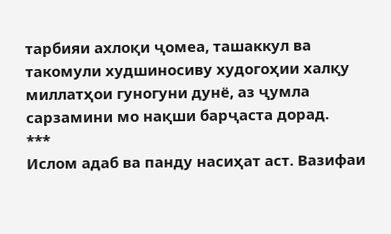тарбияи ахлоқи ҷомеа, ташаккул ва такомули худшиносиву худогоҳии халқу миллатҳои гуногуни дунё, аз ҷумла сарзамини мо нақши барҷаста дорад.
***
Ислом адаб ва панду насиҳат аст. Вазифаи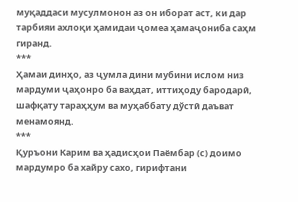муқаддаси мусулмонон аз он иборат аст, ки дар тарбияи ахлоқи ҳамидаи ҷомеа ҳамаҷониба саҳм гиранд.
***
Ҳамаи динҳо, аз ҷумла дини мубини ислом низ мардуми ҷаҳонро ба ваҳдат, иттиҳоду бародарӣ, шафқату тараҳҳум ва муҳаббату дўстӣ даъват менамоянд.
***
Қуръони Карим ва ҳадисҳои Паёмбар (с) доимо мардумро ба хайру сахо, гирифтани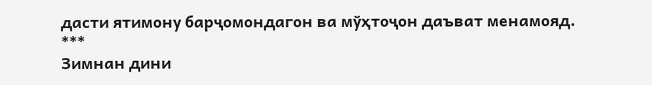дасти ятимону барҷомондагон ва мўҳтоҷон даъват менамояд.
***
Зимнан дини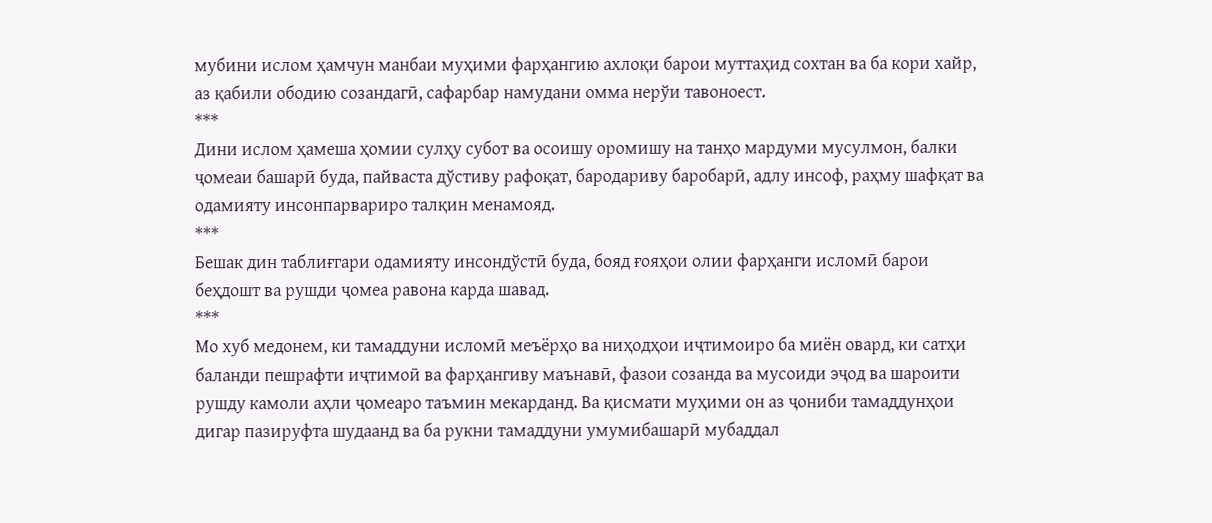мубини ислом ҳамчун манбаи муҳими фарҳангию ахлоқи барои муттаҳид сохтан ва ба кори хайр, аз қабили ободию созандагӣ, сафарбар намудани омма нерўи тавоноест.
***
Дини ислом ҳамеша ҳомии сулҳу субот ва осоишу оромишу на танҳо мардуми мусулмон, балки ҷомеаи башарӣ буда, пайваста дўстиву рафоқат, бародариву баробарӣ, адлу инсоф, раҳму шафқат ва одамияту инсонпарвариро талқин менамояд.
***
Бешак дин таблиғгари одамияту инсондўстӣ буда, бояд ғояҳои олии фарҳанги исломӣ барои беҳдошт ва рушди ҷомеа равона карда шавад.
***
Мо хуб медонем, ки тамаддуни исломӣ меъёрҳо ва ниҳодҳои иҷтимоиро ба миён овард, ки сатҳи баланди пешрафти иҷтимоӣ ва фарҳангиву маънавӣ, фазои созанда ва мусоиди эҷод ва шароити рушду камоли аҳли ҷомеаро таъмин мекарданд. Ва қисмати муҳими он аз ҷониби тамаддунҳои дигар пазируфта шудаанд ва ба рукни тамаддуни умумибашарӣ мубаддал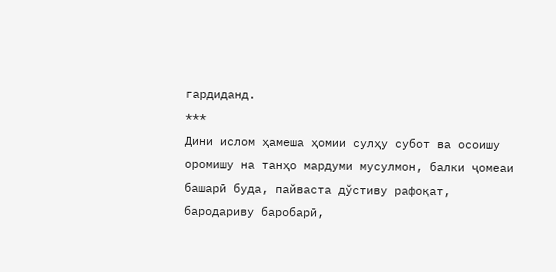гардиданд.
***
Дини ислом ҳамеша ҳомии сулҳу субот ва осоишу оромишу на танҳо мардуми мусулмон, балки ҷомеаи башарӣ буда, пайваста дўстиву рафоқат, бародариву баробарӣ,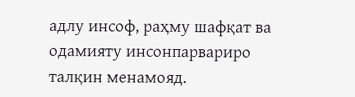адлу инсоф, раҳму шафқат ва одамияту инсонпарвариро талқин менамояд.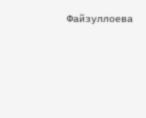Файзуллоева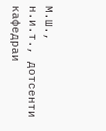М.Ш.,
н.и.т., дотсенти кафедраи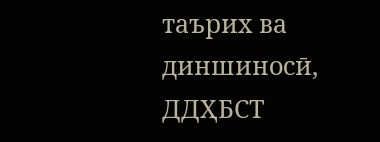таърих ва диншиносӣ,
ДДҲБСТ